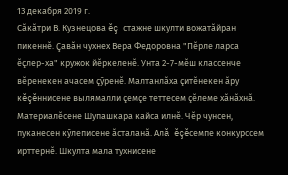13 декабря 2019 г.
Сăкăтри В. Кузнецова ĕç стажне шкулти вожатăйран пикеннĕ. Çавăн чухнех Вера Федоровна "Пĕрле ларса ĕçлер-ха" кружок йĕркеленĕ. Унта 2-7-мĕш классенче вĕренекен ачасем çỹренĕ. Малтанлăха çитĕнекен ăру кĕçĕннисене вылямалли çемçе теттесем çĕлеме хăнăхнă. Материалĕсене Шупашкара кайса илнĕ. Чĕр чунсен, пуканесен кỹлеписене ăсталанă. Алă ĕçĕсемпе конкурссем ирттернĕ. Шкулта мала тухнисене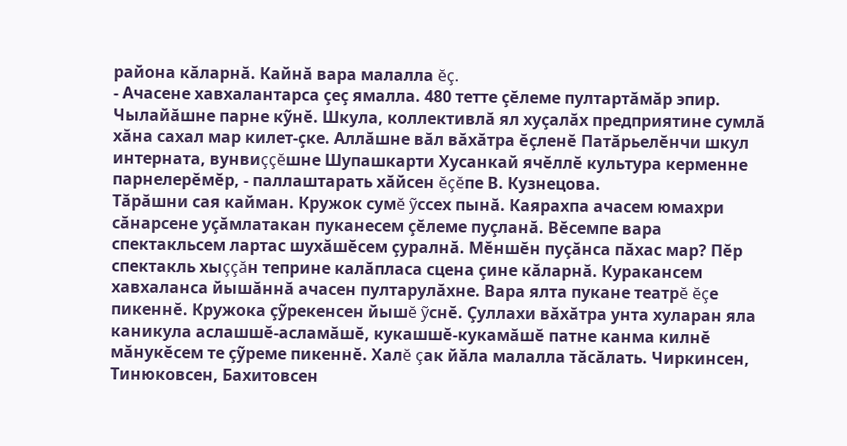района кăларнă. Кайнă вара малалла ĕç.
- Ачасене хавхалантарса çеç ямалла. 480 тетте çĕлеме пултартăмăр эпир. Чылайăшне парне кỹнĕ. Шкула, коллективлă ял хуçалăх предприятине сумлă хăна сахал мар килет-çке. Аллăшне вăл вăхăтра ĕçленĕ Патăрьелĕнчи шкул интерната, вунвиççĕшне Шупашкарти Хусанкай ячĕллĕ культура керменне парнелерĕмĕр, - паллаштарать хăйсен ĕçĕпе В. Кузнецова.
Тăрăшни сая кайман. Кружок сумĕ ỹссех пынă. Каярахпа ачасем юмахри сăнарсене уçăмлатакан пуканесем çĕлеме пуçланă. Вĕсемпе вара спектакльсем лартас шухăшĕсем çуралнă. Мĕншĕн пуçăнса пăхас мар? Пĕр спектакль хыççăн теприне калăпласа сцена çине кăларнă. Куракансем хавхаланса йышăннă ачасен пултарулăхне. Вара ялта пукане театрĕ ĕçе пикеннĕ. Кружока çỹрекенсен йышĕ ỹснĕ. Çуллахи вăхăтра унта хуларан яла каникула аслашшĕ-асламăшĕ, кукашшĕ-кукамăшĕ патне канма килнĕ мăнукĕсем те çỹреме пикеннĕ. Халĕ çак йăла малалла тăсăлать. Чиркинсен, Тинюковсен, Бахитовсен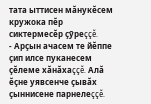тата ыттисен мăнукĕсем кружока пĕр сиктермесĕр çỹреççĕ.
- Арçын ачасем те йĕппе çип илсе пуканесем çĕлеме хăнăхаççĕ. Алă ĕçне уявсенче çывăх çыннисене парнелеççĕ.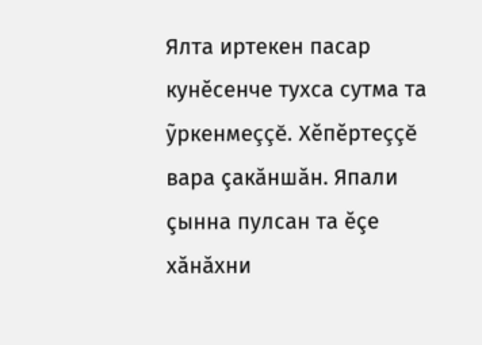Ялта иртекен пасар кунĕсенче тухса сутма та ỹркенмеççĕ. Хĕпĕртеççĕ вара çакăншăн. Япали çынна пулсан та ĕçе хăнăхни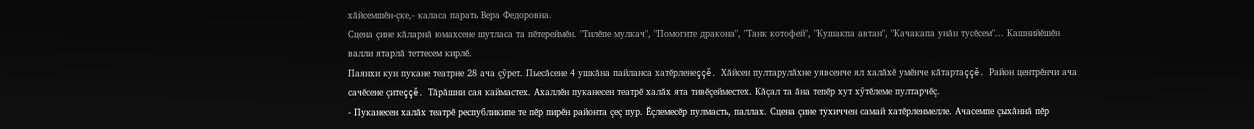хăйсемшĕн-çке,- каласа парать Вера Федоровна.
Сцена çине кăларнă юмахсене шутласа та пĕтереймĕн. "Тилĕпе мулкач", "Помогите дракона", "Танк котофей", "Кушакпа автан", "Качакапа унăн тусĕсем"... Кашнийĕшĕн валли ятарлă теттесем кирлĕ.
Паянхи кун пукане театрне 28 ача çỹрет. Пьесăсене 4 ушкăна пайланса хатĕрленеççĕ. Хăйсен пултарулăхне уявсенче ял халăхĕ умĕнче кăтартаççĕ. Район центрĕнчи ача сачĕсене çитеççĕ. Тăрăшни сая каймастех. Ахаллĕн пуканесен театрĕ халăх ята тивĕçейместех. Кăçал та ăна тепĕр хут хỹтĕлеме пултарчĕç.
- Пуканесен халăх театрĕ республикипе те пĕр пирĕн районта çеç пур. Ĕçлемесĕр пулмасть, паллах. Сцена çине тухиччен самай хатĕрленмелле. Ачасемпе çыхăннă пĕр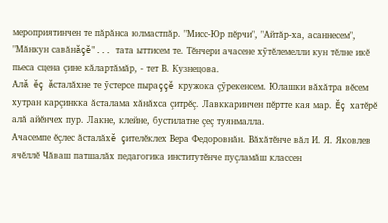мероприятинчен те пăрăнса юлмастпăр. "Мисс-Юр пĕрчи", "Айтăр-ха, асаннесем", "Мăнкун савăнăçĕ"... тата ыттисем те. Тĕнчери ачасене хỹтĕлемелли кун тĕлне икĕ пьеса сцена çине кăлартăмăр, - тет В. Кузнецова.
Алă ĕç ăсталăхне те ỹстерсе пыраççĕ кружока çỹрекенсем. Юлашки вăхăтра вĕсем хутран карçинкка ăсталама хăнăхса çитрĕç. Лавккаринчен пĕртте кая мар. Ĕç хатĕрĕ алă айĕнчех пур. Лакне, клейне, бустилатне çеç туянмалла.
Ачасемпе ĕçлес ăсталăхĕ çителĕклех Вера Федоровнăн. Вăхăтĕнче вăл И. Я. Яковлев ячĕллĕ Чăваш патшалăх педагогика институтĕнче пуçламăш классен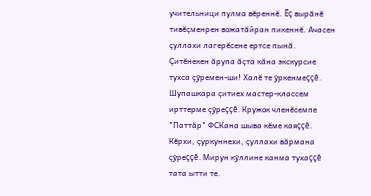учительници пулма вĕреннĕ. Ĕç вырăнĕ тивĕçменрен вожатăйран пикеннĕ. Ачасен çуллахи лагерĕсене ертсе пынă. Çитĕнекен ăрупа ăçта кăна экскурсие тухса çỹремен-ши! Халĕ те ỹркенмеççĕ. Шупашкара çитиех мастер-классем ирттерме çỹреççĕ. Кружок членĕсемпе "Паттăр" ФСКана шыва кĕме каяççĕ. Кĕрхи, çуркуннехи, çуллахи вăрмана çỹреççĕ. Мирун кỹллине канма тухаççĕ тата ытти те.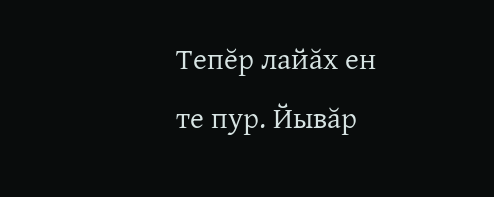Тепĕр лайăх ен те пур. Йывăр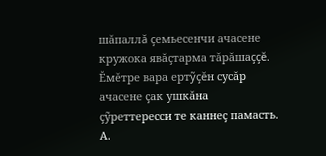шăпаллă çемьесенчи ачасене кружока явăçтарма тăрăшаççĕ. Ĕмĕтре вара ертỹçĕн сусăр ачасене çак ушкăна çỹреттересси те каннеç памасть.
А.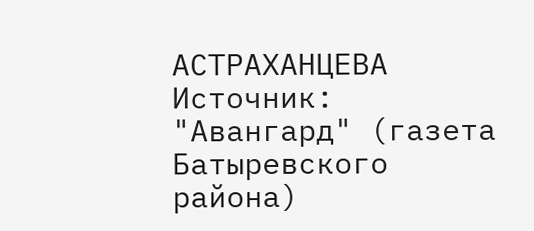АСТРАХАНЦЕВА
Источник: "Авангард" (газета Батыревского района)